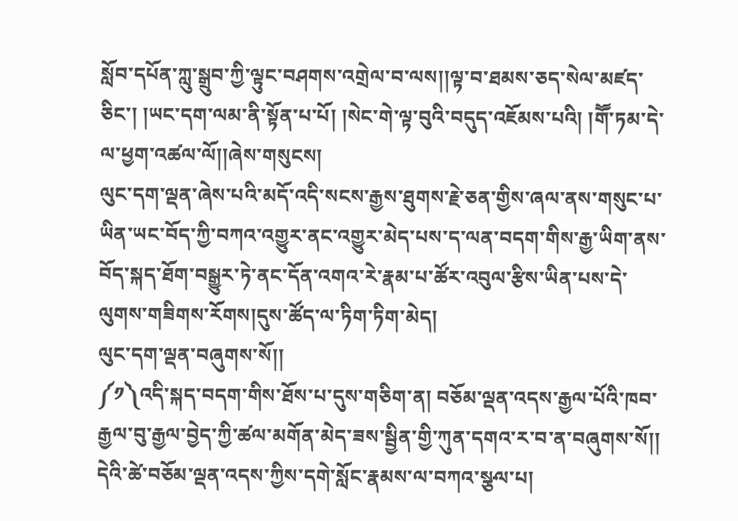སློབ་དཔོན་ཀླུ་སྒྲུབ་ཀྱི་ལྟུང་བཤགས་འགྲེལ་བ་ལས།།ལྟ་བ་ཐམས་ཅད་སེལ་མཛད་ཅིང་། །ཡང་དག་ལམ་ནི་སྟོན་པ་པོ། །སེང་གེ་ལྟ་བུའི་བདུད་འཇོམས་པའི། །གཽ་ཏམ་དེ་ལ་ཕྱག་འཚལ་ལོ།།ཞེས་གསུངས།
ལུང་དག་ལྡན་ཞེས་པའི་མདོ་འདི་སངས་རྒྱས་ཐུགས་རྗེ་ཅན་གྱིས་ཞལ་ནས་གསུང་པ་ཡིན་ཡང་བོད་ཀྱི་བཀའ་འགྱུར་ནང་འགྱུར་མེད་པས་ད་ལན་བདག་གིས་རྒྱ་ཡིག་ནས་བོད་སྐད་ཐོག་བསྒྱུར་ཏེ་ནང་དོན་འགའ་རེ་རྣམ་པ་ཚོར་འབུལ་རྩིས་ཡིན་པས་དེ་ལུགས་གཟིགས་རོགས།དུས་ཚོད་ལ་ཏིག་ཏིག་མེད།
ལུང་དག་ལྡན་བཞུགས་སོ།།
༼༡༽འདི་སྐད་བདག་གིས་ཐོས་པ་དུས་གཅིག་ན། བཅོམ་ལྡན་འདས་རྒྱལ་པོའི་ཁབ་རྒྱལ་བུ་རྒྱལ་བྱེད་ཀྱི་ཚལ་མགོན་མེད་ཟས་སྦྱིན་གྱི་ཀུན་དགའ་ར་བ་ན་བཞུགས་སོ།། དེའི་ཚེ་བཅོམ་ལྡན་འདས་ཀྱིས་དགེ་སློང་རྣམས་ལ་བཀའ་སྩལ་པ།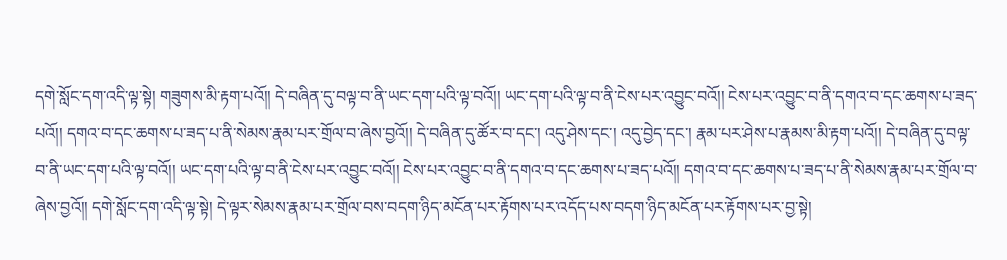དགེ་སློང་དག་འདི་ལྟ་སྟེ། གཟུགས་མི་རྟག་པའོ།། དེ་བཞིན་དུ་བལྟ་བ་ནི་ཡང་དག་པའི་ལྟ་བའོ།། ཡང་དག་པའི་ལྟ་བ་ནི་ངེས་པར་འབྱུང་བའོ།། ངེས་པར་འབྱུང་བ་ནི་དགའ་བ་དང་ཆགས་པ་ཟད་པའོ།། དགའ་བ་དང་ཆགས་པ་ཟད་པ་ནི་སེམས་རྣམ་པར་གྲོལ་བ་ཞེས་བྱའོ།། དེ་བཞིན་དུ་ཚོར་བ་དང་། འདུ་ཤེས་དང་། འདུ་བྱེད་དང་། རྣམ་པར་ཤེས་པ་རྣམས་མི་རྟག་པའོ།། དེ་བཞིན་དུ་བལྟ་བ་ནི་ཡང་དག་པའི་ལྟ་བའོ།། ཡང་དག་པའི་ལྟ་བ་ནི་ངེས་པར་འབྱུང་བའོ།། ངེས་པར་འབྱུང་བ་ནི་དགའ་བ་དང་ཆགས་པ་ཟད་པའོ།། དགའ་བ་དང་ཆགས་པ་ཟད་པ་ནི་སེམས་རྣམ་པར་གྲོལ་བ་ཞེས་བྱའོ།། དགེ་སློང་དག་འདི་ལྟ་སྟེ། དེ་ལྟར་སེམས་རྣམ་པར་གྲོལ་བས་བདག་ཉིད་མངོན་པར་རྟོགས་པར་འདོད་པས་བདག་ཉིད་མངོན་པར་རྟོགས་པར་བྱ་སྟེ།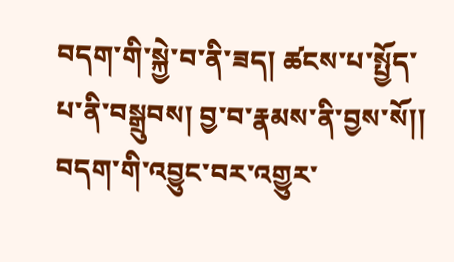བདག་གི་སྐྱེ་བ་ནི་ཟད། ཚངས་པ་སྤྱོད་པ་ནི་བསྒྲུབས། བྱ་བ་རྣམས་ནི་བྱས་སོ།། བདག་གི་འབྱུང་བར་འགྱུར་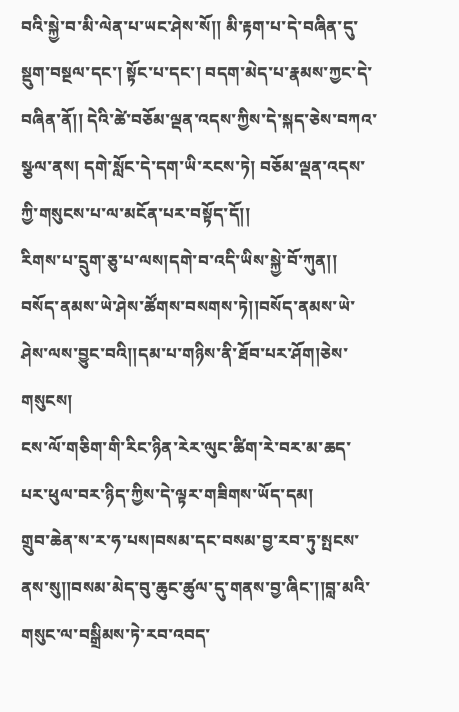བའི་སྐྱེ་བ་མི་ལེན་པ་ཡང་ཤེས་སོ།། མི་རྟག་པ་དེ་བཞིན་དུ་སྡུག་བསྔལ་དང་། སྟོང་པ་དང་། བདག་མེད་པ་རྣམས་ཀྱང་དེ་བཞིན་ནོ།། དེའི་ཚེ་བཅོམ་ལྡན་འདས་ཀྱིས་དེ་སྐད་ཅེས་བཀའ་སྩལ་ནས། དགེ་སློང་དེ་དག་ཡི་རངས་ཏེ། བཅོམ་ལྡན་འདས་ཀྱི་གསུངས་པ་ལ་མངོན་པར་བསྟོད་དོ།།
རིགས་པ་དྲུག་ཅུ་པ་ལས།དགེ་བ་འདི་ཡིས་སྐྱེ་བོ་ཀུན།། བསོད་ནམས་ཡེ་ཤེས་ཚོགས་བསགས་ཏེ།།བསོད་ནམས་ཡེ་ཤེས་ལས་བྱུང་བའི།།དམ་པ་གཉིས་ནི་ཐོབ་པར་ཤོག།ཅེས་གསུངས།
ངས་ལོ་གཅིག་གི་རིང་ཉིན་རེར་ལུང་ཚིག་རེ་བར་མ་ཆད་པར་ཕུལ་བར་ཉིད་ཀྱིས་དེ་ལྟར་གཟིགས་ཡོད་དམ།
གྲུབ་ཆེན་ས་ར་ཧ་པས།བསམ་དང་བསམ་བྱ་རབ་ཏུ་སྤངས་ནས་སུ།།བསམ་མེད་བུ་ཆུང་ཚུལ་དུ་གནས་བྱ་ཞིང་།།བླ་མའི་གསུང་ལ་བསྒྲིམས་ཏེ་རབ་འབད་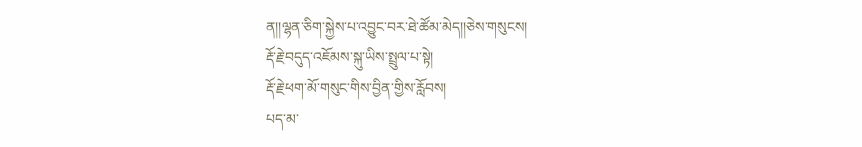ན།།ལྷན་ཅིག་སྐྱེས་པ་འབྱུང་བར་ཐེ་ཚོམ་མེད།།ཅེས་གསུངས།
རྡོ་རྗེ་བདུད་འཇོམས་སྐུ་ཡིས་སྤྲུལ་པ་སྟེ།
རྡོ་རྗེ་ཕག་མོ་གསུང་གིས་བྱིན་གྱིས་རློབས།
པད་མ་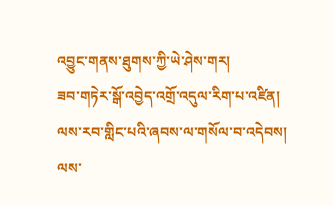འབྱུང་གནས་ཐུགས་ཀྱི་ཡེ་ཤེས་གར།
ཟབ་གཏེར་སྒོ་འབྱེད་འགྲོ་འདུལ་རིག་པ་འཛིན།
ལས་རབ་གླིང་པའི་ཞབས་ལ་གསོལ་བ་འདེབས། ལས་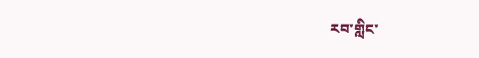རབ་གླིང་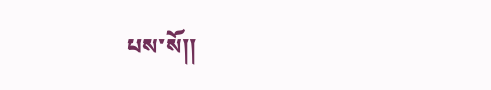པས་སོ།།